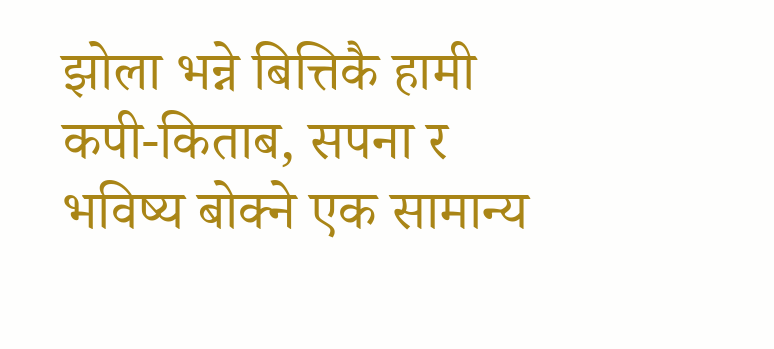झोला भन्ने बित्तिकै हामी कपी-किताब, सपना र भविष्य बोक्ने एक सामान्य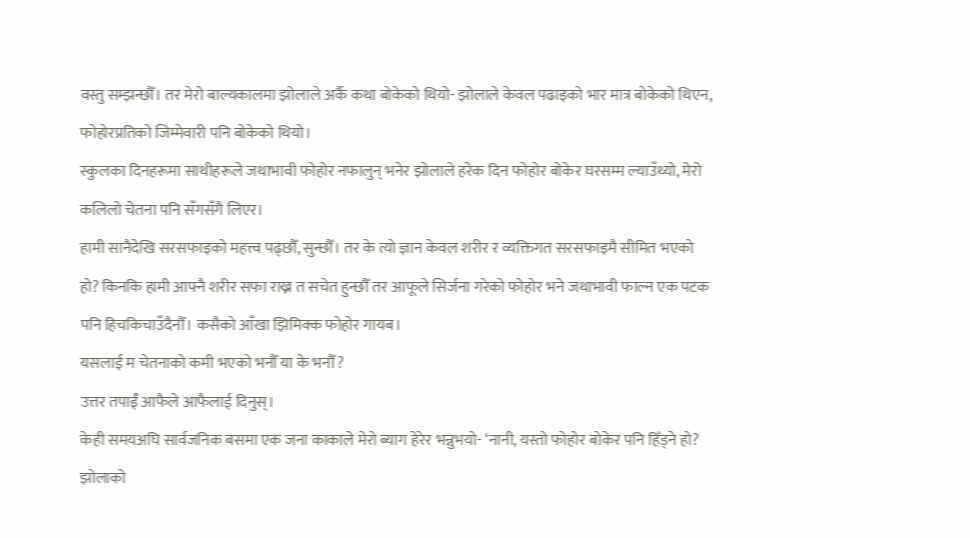वस्तु सम्झन्छौँ। तर मेरो बाल्यकालमा झोलाले अर्कै कथा बोकेको थियो- झोलाले केवल पढाइको भार मात्र बोकेको थिएन, फोहोरप्रतिको जिम्मेवारी पनि बोकेको थियो।
स्कुलका दिनहरूमा साथीहरूले जथाभावी फोहोर नफालुन् भनेर झोलाले हरेक दिन फोहोर बोकेर घरसम्म ल्याउँथ्यो, मेरो कलिलो चेतना पनि सँगसँगै लिएर।
हामी सानैदेखि सरसफाइको महत्त्व पढ्छौँ, सुन्छौँ। तर के त्यो ज्ञान केवल शरीर र व्यक्तिगत सरसफाइमै सीमित भएको हो? किनकि हामी आफ्नै शरीर सफा राख्न त सचेत हुन्छौँ तर आफूले सिर्जना गरेको फोहोर भने जथाभावी फाल्न एक पटक पनि हिचकिचाउँदैनौँ। कसैको आँखा झिमिक्क फोहोर गायब।
यसलाई म चेतनाको कमी भएको भनौँ या के भनौँ?
उत्तर तपाईँ आफैले आफैलाई दिनुस्।
केही समयअघि सार्वजनिक बसमा एक जना काकाले मेरो ब्याग हेरेर भन्नुभयो- ‘नानी, यस्तो फोहोर बोकेर पनि हिँड्ने हो? झोलाको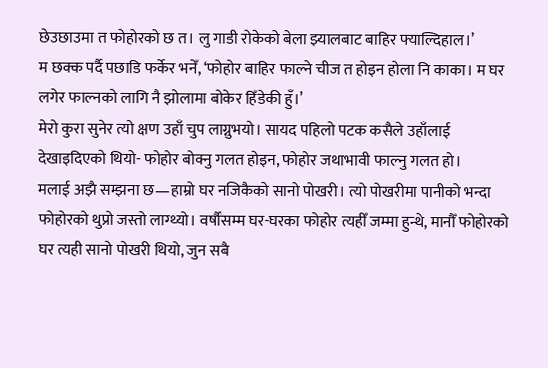छेउछाउमा त फोहोरको छ त। लु गाडी रोकेको बेला झ्यालबाट बाहिर फ्याल्दिहाल।’
म छक्क पर्दै पछाडि फर्केर भनेँ, ‘फोहोर बाहिर फाल्ने चीज त होइन होला नि काका। म घर लगेर फाल्नको लागि नै झोलामा बोकेर हिँडेकी हुँ।’
मेरो कुरा सुनेर त्यो क्षण उहाँ चुप लाग्नुभयो। सायद पहिलो पटक कसैले उहाँलाई देखाइदिएको थियो- फोहोर बोक्नु गलत होइन, फोहोर जथाभावी फाल्नु गलत हो।
मलाई अझै सम्झना छ—हाम्रो घर नजिकैको सानो पोखरी। त्यो पोखरीमा पानीको भन्दा फोहोरको थुप्रो जस्तो लाग्थ्यो। वर्षौँसम्म घर-घरका फोहोर त्यहीँ जम्मा हुन्थे, मानौँ फोहोरको घर त्यही सानो पोखरी थियो, जुन सबै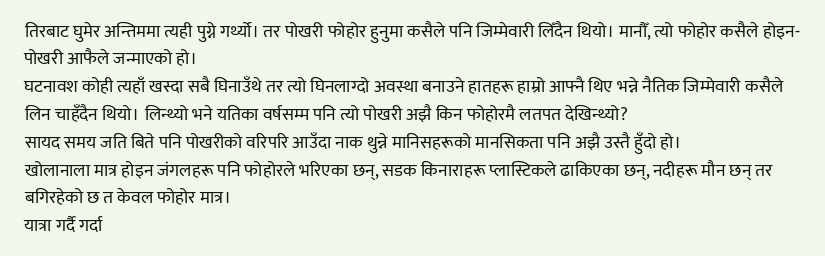तिरबाट घुमेर अन्तिममा त्यही पुग्ने गर्थ्यो। तर पोखरी फोहोर हुनुमा कसैले पनि जिम्मेवारी लिँदैन थियो। मानौँ, त्यो फोहोर कसैले होइन- पोखरी आफैले जन्माएको हो।
घटनावश कोही त्यहाँ खस्दा सबै घिनाउँथे तर त्यो घिनलाग्दो अवस्था बनाउने हातहरू हाम्रो आफ्नै थिए भन्ने नैतिक जिम्मेवारी कसैले लिन चाहँदैन थियो। लिन्थ्यो भने यतिका वर्षसम्म पनि त्यो पोखरी अझै किन फोहोरमै लतपत देखिन्थ्यो?
सायद समय जति बिते पनि पोखरीको वरिपरि आउँदा नाक थुन्ने मानिसहरूको मानसिकता पनि अझै उस्तै हुँदो हो।
खोलानाला मात्र होइन जंगलहरू पनि फोहोरले भरिएका छन्, सडक किनाराहरू प्लास्टिकले ढाकिएका छन्, नदीहरू मौन छन् तर बगिरहेको छ त केवल फोहोर मात्र।
यात्रा गर्दै गर्दा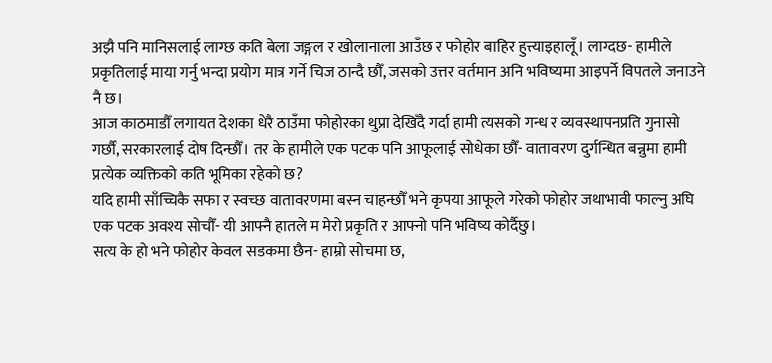अझै पनि मानिसलाई लाग्छ कति बेला जङ्गल र खोलानाला आउँछ र फोहोर बाहिर हुत्त्याइहालूँ। लाग्दछ- हामीले प्रकृतिलाई माया गर्नु भन्दा प्रयोग मात्र गर्ने चिज ठान्दै छौँ, जसको उत्तर वर्तमान अनि भविष्यमा आइपर्ने विपतले जनाउने नै छ।
आज काठमाडौँ लगायत देशका धेरै ठाउँमा फोहोरका थुप्रा देखिँदै गर्दा हामी त्यसको गन्ध र व्यवस्थापनप्रति गुनासो गर्छौँ, सरकारलाई दोष दिन्छौँ। तर के हामीले एक पटक पनि आफूलाई सोधेका छौँ- वातावरण दुर्गन्धित बन्नुमा हामी प्रत्येक व्यक्तिको कति भूमिका रहेको छ?
यदि हामी साँच्चिकै सफा र स्वच्छ वातावरणमा बस्न चाहन्छौँ भने कृपया आफूले गरेको फोहोर जथाभावी फाल्नु अघि एक पटक अवश्य सोचौँ- यी आफ्नै हातले म मेरो प्रकृति र आफ्नो पनि भविष्य कोर्दैछु।
सत्य के हो भने फोहोर केवल सडकमा छैन- हाम्रो सोचमा छ,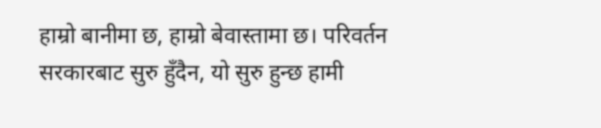हाम्रो बानीमा छ, हाम्रो बेवास्तामा छ। परिवर्तन सरकारबाट सुरु हुँदैन, यो सुरु हुन्छ हामी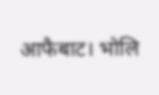आफैबाट। भोलि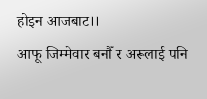होइन आजबाट।।
आफू जिम्मेवार बनौँ र अरूलाई पनि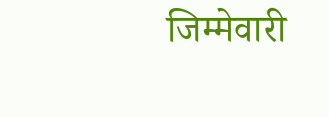जिम्मेवारी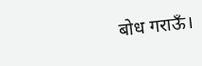बोध गराऊँ।